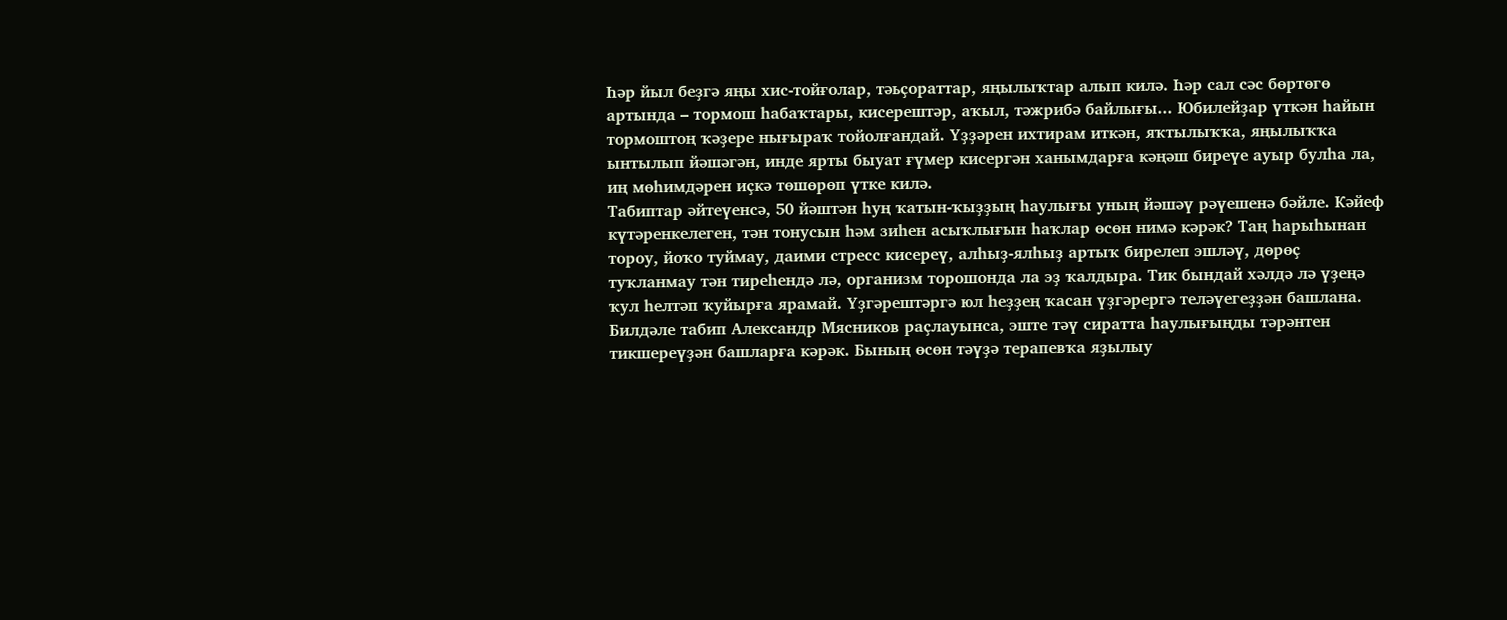Һәр йыл беҙгә яңы хис-тойғолар, тәьҫораттар, яңылыҡтар алып килә. Һәр сал сәс бөртөгө артында – тормош һабаҡтары, кисерештәр, аҡыл, тәжрибә байлығы... Юбилейҙар үткән һайын тормоштоң ҡәҙере нығыраҡ тойолғандай. Үҙҙәрен ихтирам иткән, яҡтылыҡҡа, яңылыҡҡа ынтылып йәшәгән, инде ярты быуат ғүмер кисергән ханымдарға кәңәш биреүе ауыр булһа ла, иң мөһимдәрен иҫкә төшөрөп үтке килә.
Табиптар әйтеүенсә, 50 йәштән һуң ҡатын-ҡыҙҙың һаулығы уның йәшәү рәүешенә бәйле. Кәйеф күтәренкелеген, тән тонусын һәм зиһен асыҡлығын һаҡлар өсөн нимә кәрәк? Таң һарыһынан тороу, йоҡо туймау, даими стресс кисереү, алһыҙ-ялһыҙ артыҡ бирелеп эшләү, дөрөҫ туҡланмау тән тиреһендә лә, организм торошонда ла эҙ ҡалдыра. Тик бындай хәлдә лә үҙеңә ҡул һелтәп ҡуйырға ярамай. Үҙгәрештәргә юл һеҙҙең ҡасан үҙгәрергә теләүегеҙҙән башлана. Билдәле табип Александр Мясников раҫлауынса, эште тәү сиратта һаулығыңды тәрәнтен тикшереүҙән башларға кәрәк. Бының өсөн тәүҙә терапевҡа яҙылыу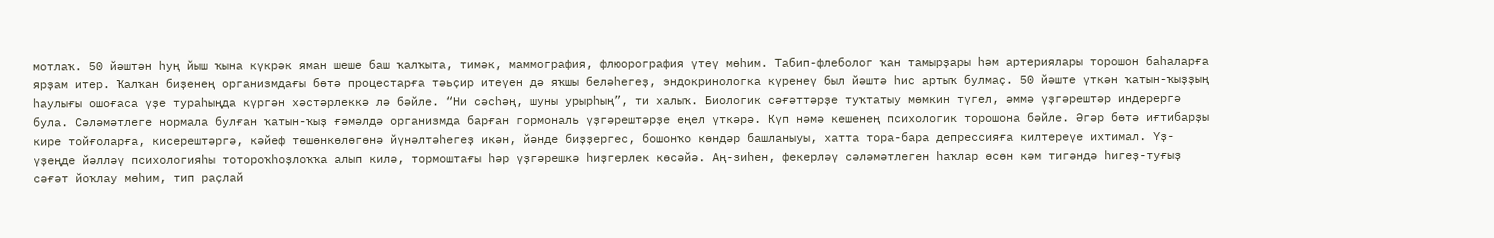мотлаҡ. 50 йәштән һуң йыш ҡына күкрәк яман шеше баш ҡалҡыта, тимәк, маммография, флюорография үтеү мөһим. Табип-флеболог ҡан тамырҙары һәм артериялары торошон баһаларға ярҙам итер. Ҡалҡан биҙенең организмдағы бөтә процестарға тәьҫир итеүен дә яҡшы беләһегеҙ, эндокринологка күренеү был йәштә һис артыҡ булмаҫ. 50 йәште үткән ҡатын-ҡыҙҙың һаулығы ошоғаса үҙе тураһыңда күргән хәстәрлеккә лә бәйле. “Ни сәсһәң, шуны урырһың”, ти халыҡ. Биологик сәғәттәрҙе туҡтатыу мөмкин түгел, әммә үҙгәрештәр индерергә була. Сәләмәтлеге нормала булған ҡатын-ҡыҙ ғәмәлдә организмда барған гормональ үҙгәрештәрҙе еңел үткәрә. Күп нәмә кешенең психологик торошона бәйле. Әгәр бөтә иғтибарҙы кире тойғоларға, кисерештәргә, кәйеф төшөнкөлөгөнә йүнәлтәһегеҙ икән, йәнде биҙҙергес, бошонҡо көндәр башланыуы, хатта тора-бара депрессияға килтереүе ихтимал. Үҙ-үҙеңде йәлләү психологияһы тотороҡһоҙлоҡҡа алып килә, тормоштағы һәр үҙгәрешкә һиҙгерлек көсәйә. Аң-зиһен, фекерләү сәләмәтлеген һаҡлар өсөн кәм тигәндә һигеҙ-туғыҙ сәғәт йоҡлау мөһим, тип раҫлай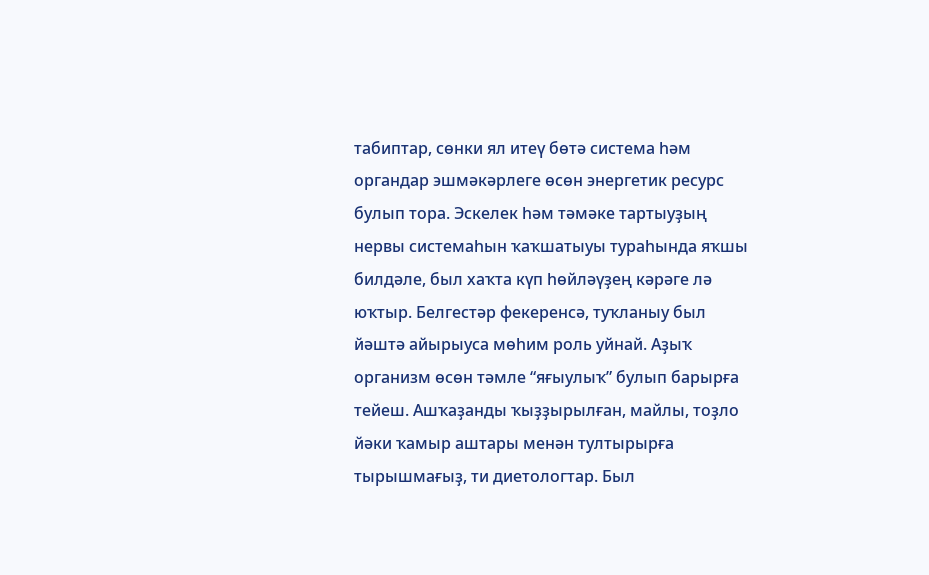табиптар, сөнки ял итеү бөтә система һәм органдар эшмәкәрлеге өсөн энергетик ресурс булып тора. Эскелек һәм тәмәке тартыуҙың нервы системаһын ҡаҡшатыуы тураһында яҡшы билдәле, был хаҡта күп һөйләүҙең кәрәге лә юҡтыр. Белгестәр фекеренсә, туҡланыу был йәштә айырыуса мөһим роль уйнай. Аҙыҡ организм өсөн тәмле “яғыулыҡ” булып барырға тейеш. Ашҡаҙанды ҡыҙҙырылған, майлы, тоҙло йәки ҡамыр аштары менән тултырырға тырышмағыҙ, ти диетологтар. Был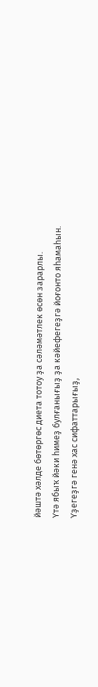йәштә хәлде бөтөргөс диета тотоу ҙа сәләмәтлек өсөн зарарлы.
Үтә ябыҡ йәки һимеҙ булғанығыҙ ҙа кәйефегеҙгә йоғонто яһамаһын. Үҙегеҙгә генә хас сифаттарығыҙ,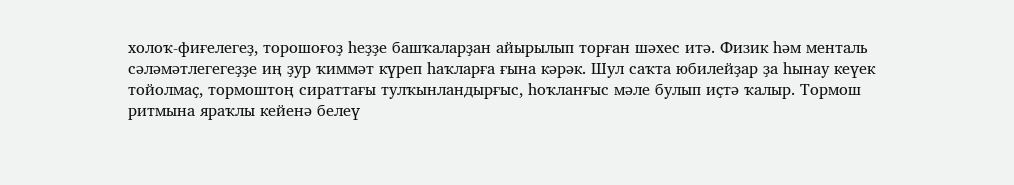холоҡ-фиғелегеҙ, торошоғоҙ һеҙҙе башҡаларҙан айырылып торған шәхес итә. Физик һәм менталь сәләмәтлегегеҙҙе иң ҙур ҡиммәт күреп һаҡларға ғына кәрәк. Шул саҡта юбилейҙар ҙа һынау кеүек тойолмаҫ, тормоштоң сираттағы тулҡынландырғыс, һоҡланғыс мәле булып иҫтә ҡалыр. Тормош ритмына яраҡлы кейенә белеү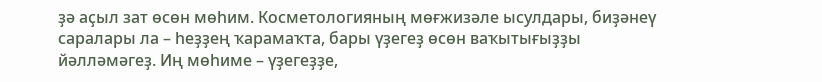ҙә аҫыл зат өсөн мөһим. Косметологияның мөғжизәле ысулдары, биҙәнеү саралары ла – һеҙҙең ҡарамаҡта, бары үҙегеҙ өсөн ваҡытығыҙҙы йәлләмәгеҙ. Иң мөһиме – үҙегеҙҙе,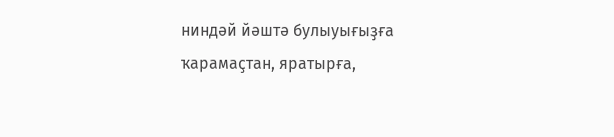ниндәй йәштә булыуығыҙға ҡарамаҫтан, яратырға,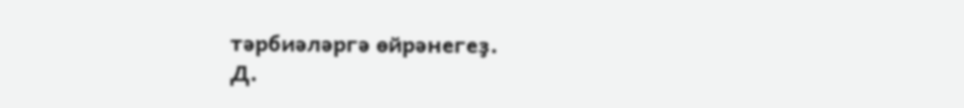тәрбиәләргә өйрәнегеҙ.
Д.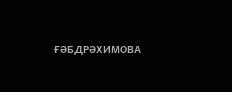ҒӘБДРӘХИМОВА